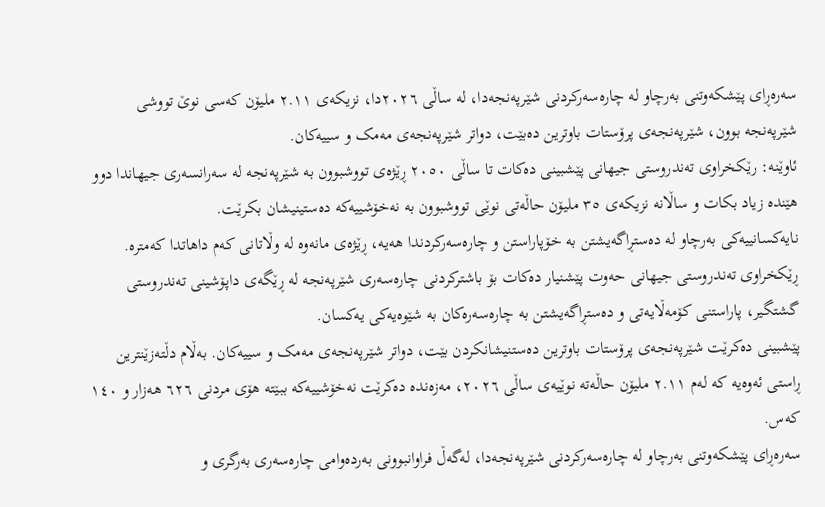سەرەڕای پێشکەوتنی بەرچاو لە چارەسەرکردنی شێرپەنجەدا، لە ساڵی ٢٠٢٦دا، نزیکەی ٢.١١ ملیۆن کەسی نوێ تووشی شێرپەنجە بوون، شێرپەنجەی پرۆستات باوترین دەبێت، دواتر شێرپەنجەی مەمک و سییەکان.
ئاوێنە: رێکخراوی تەندروستی جیهانی پێشبینی دەکات تا ساڵی ٢٠٥٠ ڕێژەی تووشبوون بە شێرپەنجە لە سەرانسەری جیهاندا دوو هێندە زیاد بکات و ساڵانە نزیکەی ٣٥ ملیۆن حاڵەتی نوێی تووشبوون بە نەخۆشییەکە دەستینیشان بکرێت.
نایەکسانییەکی بەرچاو لە دەستڕاگەیشتن بە خۆپاراستن و چارەسەرکردندا هەیە، ڕێژەی مانەوە لە وڵاتانی کەم داهاتدا کەمترە.
ڕێکخراوی تەندروستی جیهانی حەوت پێشنیار دەکات بۆ باشترکردنی چارەسەری شێرپەنجە لە ڕێگەی داپۆشینی تەندروستی گشتگیر، پاراستنی کۆمەڵایەتی و دەستڕاگەیشتن بە چارەسەرەکان بە شێوەیەکی یەکسان.
پێشبینی دەکرێت شێرپەنجەی پرۆستات باوترین دەستنیشانکردن بێت، دواتر شێرپەنجەی مەمک و سییەکان. بەڵام دڵتەزێنترین ڕاستی ئەوەیە کە لەم ٢.١١ ملیۆن حاڵەتە نوێیەی ساڵی ٢٠٢٦، مەزەندە دەکرێت نەخۆشییەکە ببێتە هۆی مردنی ٦٢٦ هەزار و ١٤٠ کەس.
سەرەڕای پێشکەوتنی بەرچاو لە چارەسەرکردنی شێرپەنجەدا، لەگەڵ فراوانبوونی بەردەوامی چارەسەری بەرگری و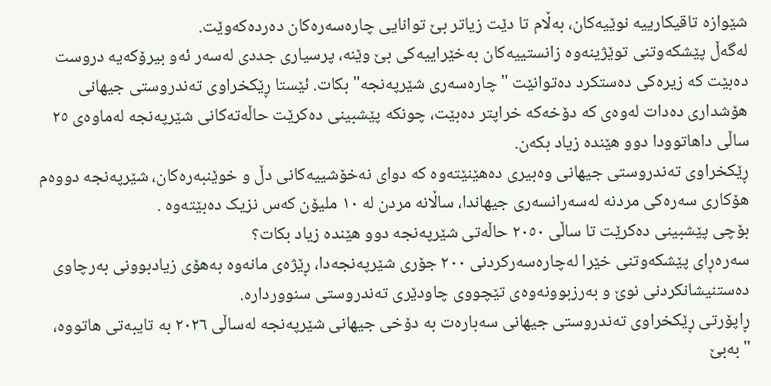شێوازە تاقیکارییە نوێیەکان، بەڵام تا دێت زیاتر بێ توانایی چارەسەرەکان دەردەکەوێت.
لەگەڵ پێشکەوتنی توێژینەوە زانستییەکان بەخێراییەکی بێ وێنە، پرسیاری جددی لەسەر ئەو بیرۆکەیە دروست دەبێت کە زیرەکی دەستکرد دەتوانێت "چارەسەری شێرپەنجە" بکات. ئێستا ڕێکخراوی تەندروستی جیهانی هۆشداری دەدات لەوەی کە دۆخەکە خراپتر دەبێت، چونکە پێشبینی دەکرێت حاڵەتەکانی شێرپەنجە لەماوەی ٢٥ ساڵی داهاتوودا دوو هێندە زیاد بکەن.
ڕێکخراوی تەندروستی جیهانی وەبیری دەهێنێتەوە کە دوای نەخۆشییەکانی دڵ و خوێنبەرەکان، شێرپەنجە دووەم هۆکاری سەرەکی مردنە لەسەرانسەری جیهاندا، ساڵانە مردن لە ١٠ ملیۆن کەس نزیک دەبێتەوە .
بۆچی پێشبینی دەکرێت تا ساڵی ٢٠٥٠ حاڵەتی شێرپەنجە دوو هێندە زیاد بکات؟
سەرەڕای پێشکەوتنی خێرا لەچارەسەرکردنی ٢٠٠ جۆری شێرپەنجەدا، ڕێژەی مانەوە بەهۆی زیادبوونی بەرچاوی دەستنیشانکردنی نوێ و بەرزبوونەوەی تێچووی چاودێری تەندروستی سنووردارە.
ڕاپۆرتی ڕێکخراوی تەندروستی جیهانی سەبارەت بە دۆخی جیهانی شێرپەنجە لەساڵی ٢٠٢٦ بە تایبەتی هاتووە، "بەبێ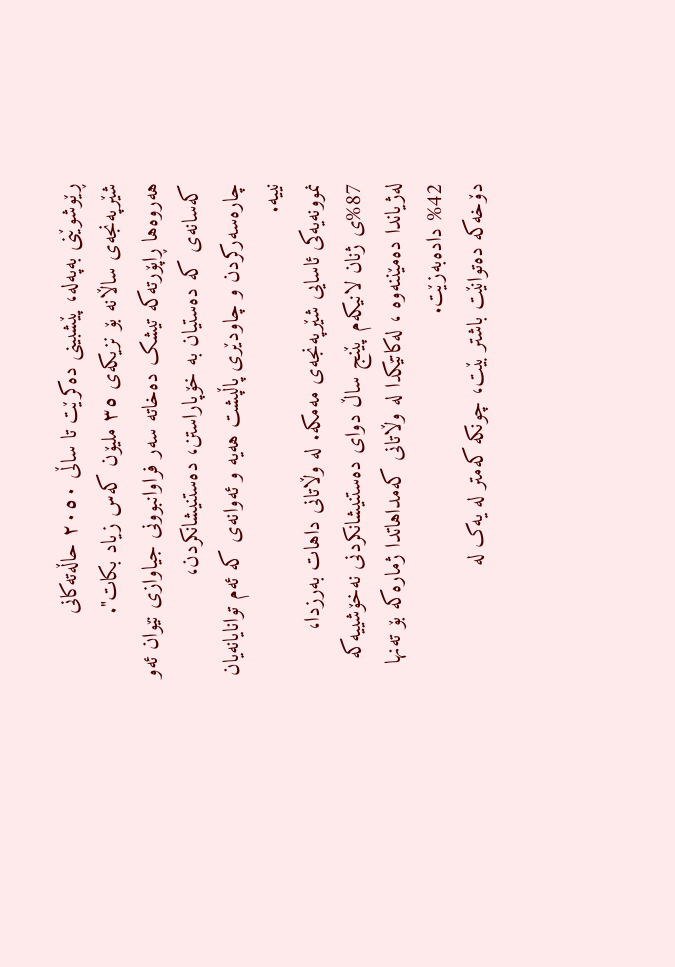ڕێوشوێنی بەپەلە، پێشبینی دەکرێت تا ساڵی ٢٠٥٠ حاڵەتەکانی شێرپەنجەی ساڵانە بۆ نزیکەی ٣٥ ملیۆن کەس زیاد بکات".
هەروەها ڕاپۆرتەکە تیشک دەخاتە سەر فراوانبوونی جیاوازی نێوان ئەو کەسانەی کە دەستیان بە خۆپاراستن، دەستنیشانکردن، چارەسەرکردن و چاودێری پاڵپشت هەیە و ئەوانەی کە ئەم توانایانەیان نییە.
نموونەیەکی ئاسایی شێرپەنجەی مەمکە. لە وڵاتانی داهات بەرزدا، 87%ی ژنان لانیکەم پێنج ساڵ دوای دەستنیشانکردنی نەخۆشییەکە لەژیاندا دەمێننەوە ، لەکاتێکدا لە وڵاتانی کەمداهاتدا ژمارەکە بۆ تەنها 42% دادەبەزێت.
دۆخەکە دەتوانێت باشتر بێت، چونکە کەمتر لە یەک لە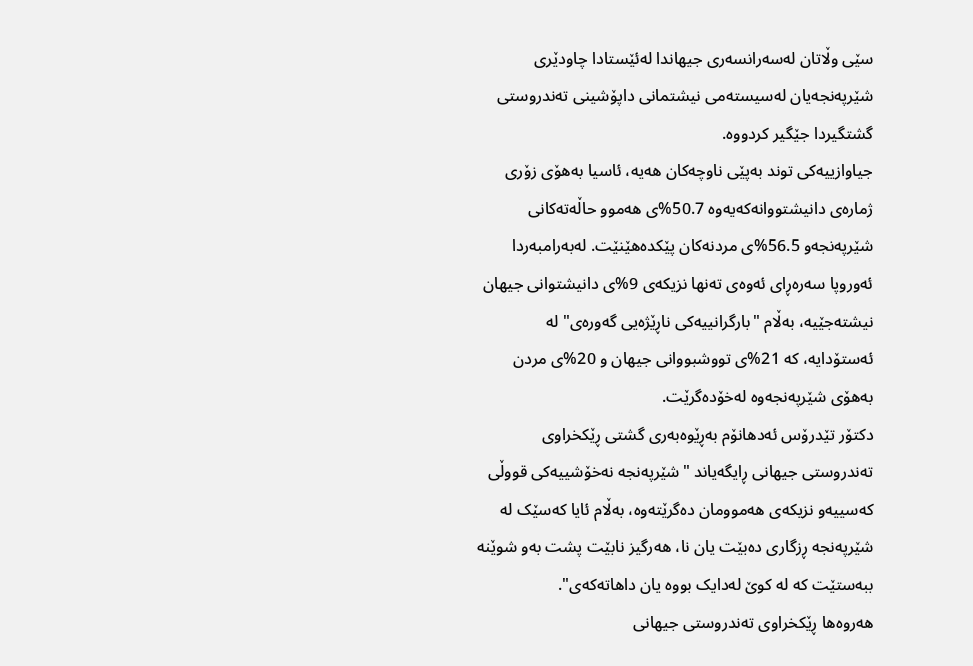سێی وڵاتان لەسەرانسەری جیهاندا لەئێستادا چاودێری شێرپەنجەیان لەسیستەمی نیشتمانی داپۆشینی تەندروستی گشتگیردا جێگیر کردووە.
جیاوازییەکی توند بەپێی ناوچەکان هەیە، ئاسیا بەهۆی زۆری ژمارەی دانیشتووانەکەیەوە 50.7%ی هەموو حاڵەتەکانی شێرپەنجەو 56.5%ی مردنەکان پێکدەهێنێت. لەبەرامبەردا ئەوروپا سەرەڕای ئەوەی تەنها نزیکەی 9%ی دانیشتوانی جیهان نیشتەجێیە، بەڵام "بارگرانییەکی ناڕێژەیی گەورەی" لە ئەستۆدایە، کە 21%ی تووشبووانی جیهان و 20%ی مردن بەهۆی شێرپەنجەوە لەخۆدەگرێت.
دکتۆر تێدرۆس ئەدهانۆم بەڕێوەبەری گشتی ڕێکخراوی تەندروستی جیهانی ڕایگەیاند "شێرپەنجە نەخۆشییەکی قووڵی کەسییەو نزیکەی هەموومان دەگرێتەوە، بەڵام ئایا کەسێک لە شێرپەنجە ڕزگاری دەبێت یان نا، هەرگیز نابێت پشت بەو شوێنە ببەستێت کە لە کوێ لەدایک بووە یان داهاتەکەی".
هەروەها ڕێکخراوی تەندروستی جیهانی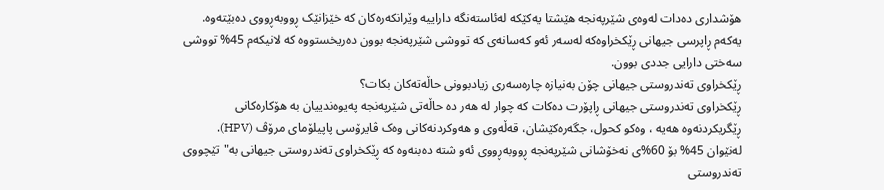هۆشداری دەدات لەوەی شێرپەنجە هێشتا یەکێکە لەئاستەنگە داراییە وێرانکەرەکان کە خێزانێک ڕووبەڕووی دەبێتەوە. یەکەم ڕاپرسی جیهانی ڕێکخراوەکە لەسەر ئەو کەسانەی کە تووشی شێرپەنجە بوون دەریخستووە کە لانیکەم 45% تووشی سەختی دارایی جددی بوون.
ڕێکخراوی تەندروستی جیهانی چۆن بەنیازە چارەسەری زیادبوونی حاڵەتەکان بکات؟
ڕێکخراوی تەندروستی جیهانی ڕاپۆرت دەکات کە چوار لە هەر دە حاڵەتی شێرپەنجە پەیوەندییان بە هۆکارەکانی ڕێگریکردنەوە هەیە ، وەکو کحول، جگەرەکێشان، قەڵەوی و هەوکردنەکانی وەک ڤایرۆسی پاپیلۆمای مرۆڤ (HPV).
لەنێوان 45% بۆ 60%ی نەخۆشانی شێرپەنجە ڕووبەڕووی ئەو شتە دەبنەوە کە ڕێکخراوی تەندروستی جیهانی بە"تێچووی تەندروستی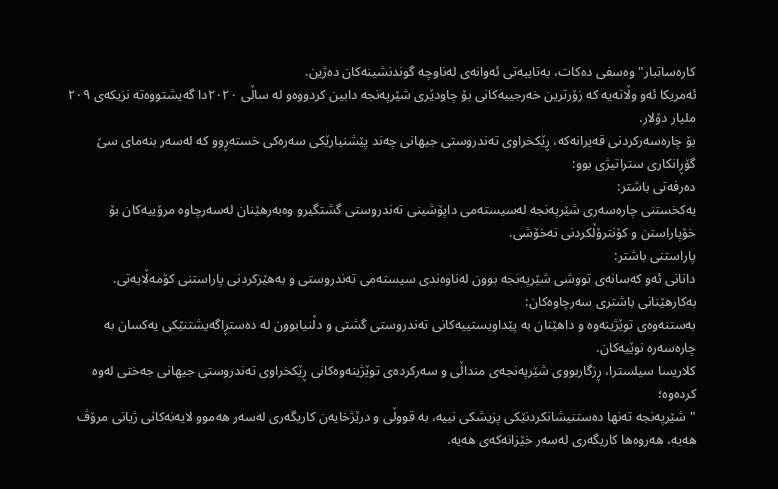کارەساتبار" وەسفی دەکات، بەتایبەتی ئەوانەی لەناوچە گوندنشینەکان دەژین.
ئەمریکا ئەو وڵاتەیە کە زۆرترین خەرجییەکانی بۆ چاودێری شێرپەنجە دابین کردووەو لە ساڵی ٢٠٢٠دا گەیشتووەتە نزیکەی ٢٠٩ ملیار دۆلار.
بۆ چارەسەرکردنی قەیرانەکە، ڕێکخراوی تەندروستی جیهانی چەند پێشنیارێکی سەرەکی خستەڕوو کە لەسەر بنەمای سێ گۆڕانکاری ستراتیژی بوو:
دەرفەتی باشتر:
یەکخستنی چارەسەری شێرپەنجە لەسیستەمی داپۆشینی تەندروستی گشتگیرو وەبەرهێنان لەسەرچاوە مرۆییەکان بۆ خۆپاراستن و کۆنترۆڵکردنی نەخۆشی.
پاراستنی باشتر:
دانانی ئەو کەسانەی تووشی شێرپەنجە بوون لەناوەندی سیستەمی تەندروستی و بەهێزکردنی پاراستنی کۆمەڵایەتی.
بەکارهێنانی باشتری سەرچاوەکان:
بەستنەوەی توێژینەوە و داهێنان بە پێداویستییەکانی تەندروستی گشتی و دڵنیابوون لە دەستڕاگەیشتنێکی یەکسان بە چارەسەرە نوێیەکان.
کلاریسا سیلسترا، ڕزگاربووی شێرپەنجەی منداڵی و سەرکردەی توێژینەوەکانی ڕێکخراوی تەندروستی جیهانی جەختی لەوە کردەوە؛
"شێرپەنجە تەنها دەستنیشانکردنێکی پزیشکی نییە، بە قووڵی و درێژخایەن کاریگەری لەسەر هەموو لایەنەکانی ژیانی مرۆڤ هەیە، هەروەها کاریگەری لەسەر خێزانەکەی هەیە.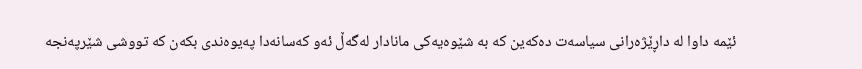ئێمە داوا لە داڕێژەرانی سیاسەت دەکەین کە بە شێوەیەکی مانادار لەگەڵ ئەو کەسانەدا پەیوەندی بکەن کە تووشی شێرپەنجە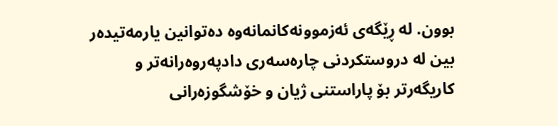بوون. لە ڕێگەی ئەزموونەکانمانەوە دەتوانین یارمەتیدەر بین لە دروستکردنی چارەسەری دادپەروەرانەتر و کاریگەرتر بۆ پاراستنی ژیان و خۆشگوزەرانی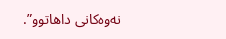نەوەکانی داهاتوو”.